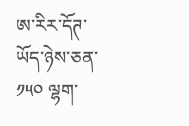ཨ་རིར་དོཊ་ཡོད་ཉེས་ཅན་ ༡༥༠ ལྷག་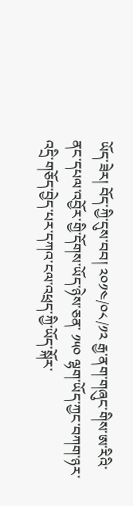ཡོད་ཟེར། བོད་ཀྱི་དུས་བབ། ༢༠༡༤/༠༨/༡༢ རྒྱ་ནག་གཞུང་གིས་ཨ་རིའི་ནང་དཔལ་འབྱོར་གྱི་དོགས་ཡོད་ཉེས་ཅན་ ༡༥༠ ལྷག་ཡོད་ཀྱང་བཀག་ཉར་འདྲི་གཅོད་བྱེད་པར་དཀའ་ངལ་འཕྲད་ཀྱི་ཡོད་སྐོར་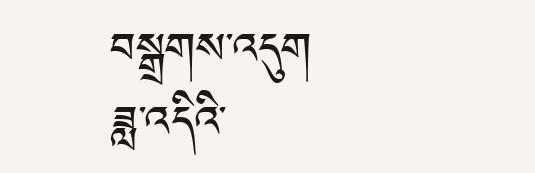བསྒྲགས་འདུག ཟླ་འདིའི་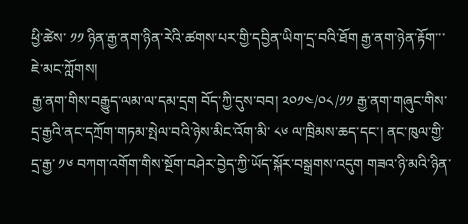ཕྱི་ཚེས་ ༡༡ ཉིན་རྒྱ་ནག་ཉིན་རེའི་ཚགས་པར་གྱི་དབྱིན་ཡིག་དྲ་བའི་ཐོག རྒྱ་ནག་ཉེན་རྟོག་་་ ཇེ་མང་ཀློགས།
རྒྱ་ནག་གིས་བརྒྱུད་ལམ་ལ་དམ་དྲག བོད་ཀྱི་དུས་བབ། ༢༠༡༤/༠༨/༡༡ རྒྱ་ནག་གཞུང་གིས་དྲ་རྒྱའི་ནང་དཀྲོག་གཏམ་སྤེལ་བའི་ཉེས་མིང་འོག་མི་ ༨༦ ལ་ཁྲིམས་ཆད་དང་། ནང་ཁུལ་གྱི་དྲ་རྒྱ་ ༡༦ བཀག་འགོག་གིས་སྔོག་བཤེར་བྱེད་ཀྱི་ཡོད་སྐོར་བསྒྲགས་འདུག གཟའ་ཉི་མའི་ཉིན་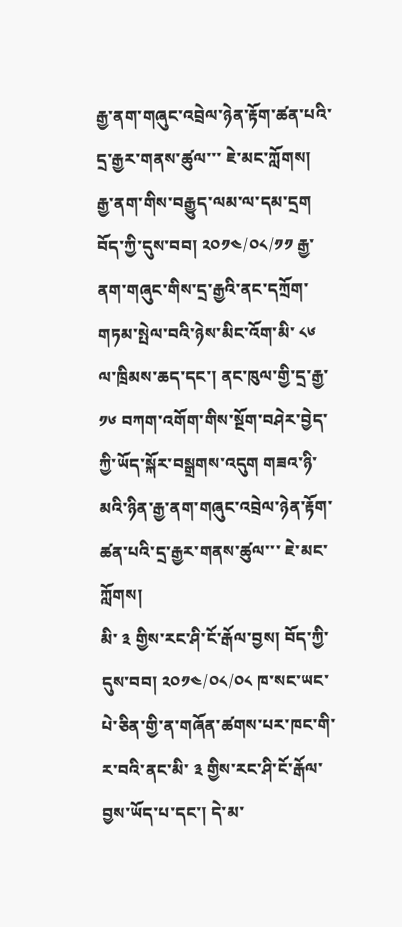རྒྱ་ནག་གཞུང་འབྲེལ་ཉེན་རྟོག་ཚན་པའི་དྲ་རྒྱར་གནས་ཚུལ་་་ ཇེ་མང་ཀློགས།
རྒྱ་ནག་གིས་བརྒྱུད་ལམ་ལ་དམ་དྲག བོད་ཀྱི་དུས་བབ། ༢༠༡༤/༠༨/༡༡ རྒྱ་ནག་གཞུང་གིས་དྲ་རྒྱའི་ནང་དཀྲོག་གཏམ་སྤེལ་བའི་ཉེས་མིང་འོག་མི་ ༨༦ ལ་ཁྲིམས་ཆད་དང་། ནང་ཁུལ་གྱི་དྲ་རྒྱ་ ༡༦ བཀག་འགོག་གིས་སྔོག་བཤེར་བྱེད་ཀྱི་ཡོད་སྐོར་བསྒྲགས་འདུག གཟའ་ཉི་མའི་ཉིན་རྒྱ་ནག་གཞུང་འབྲེལ་ཉེན་རྟོག་ཚན་པའི་དྲ་རྒྱར་གནས་ཚུལ་་་ ཇེ་མང་ཀློགས།
མི་ ༣ གྱིས་རང་ཤི་ངོ་རྒོལ་བྱས། བོད་ཀྱི་དུས་བབ། ༢༠༡༤/༠༨/༠༨ ཁ་སང་ཡང་པེ་ཅིན་གྱི་ན་གཞོན་ཚགས་པར་ཁང་གི་ར་བའི་ནང་མི་ ༣ གྱིས་རང་ཤི་ངོ་རྒོལ་བྱས་ཡོད་པ་དང་། དེ་མ་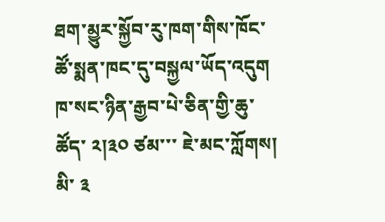ཐག་མྱུར་སྐྱོབ་རུ་ཁག་གིས་ཁོང་ཚོ་སྨན་ཁང་དུ་བསྐྱལ་ཡོད་འདུག ཁ་སང་ཉིན་རྒྱབ་པེ་ཅིན་གྱི་ཆུ་ཚོད་ ༢།༣༠ ཙམ་་་ ཇེ་མང་ཀློགས།
མི་ ༣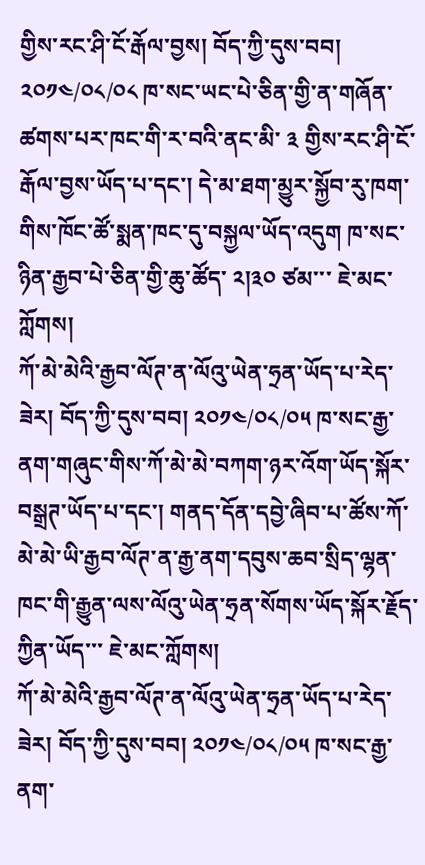གྱིས་རང་ཤི་ངོ་རྒོལ་བྱས། བོད་ཀྱི་དུས་བབ། ༢༠༡༤/༠༨/༠༨ ཁ་སང་ཡང་པེ་ཅིན་གྱི་ན་གཞོན་ཚགས་པར་ཁང་གི་ར་བའི་ནང་མི་ ༣ གྱིས་རང་ཤི་ངོ་རྒོལ་བྱས་ཡོད་པ་དང་། དེ་མ་ཐག་མྱུར་སྐྱོབ་རུ་ཁག་གིས་ཁོང་ཚོ་སྨན་ཁང་དུ་བསྐྱལ་ཡོད་འདུག ཁ་སང་ཉིན་རྒྱབ་པེ་ཅིན་གྱི་ཆུ་ཚོད་ ༢།༣༠ ཙམ་་་ ཇེ་མང་ཀློགས།
ཀོ་མེ་མེའི་རྒྱབ་ལོཊ་ན་ལོའུ་ཡེན་ཧྲན་ཡོད་པ་རེད་ཟེར། བོད་ཀྱི་དུས་བབ། ༢༠༡༤/༠༨/༠༥ ཁ་སང་རྒྱ་ནག་གཞུང་གིས་ཀོ་མེ་མེ་བཀག་ཉར་འོག་ཡོད་སྐོར་བསྒྲཊ་ཡོད་པ་དང་། གནད་དོན་དབྱེ་ཞིབ་པ་ཚོས་ཀོ་མེ་མེ་ཡི་རྒྱབ་ལོཊ་ན་རྒྱ་ནག་དབུས་ཆབ་སྲིད་ལྷན་ཁང་གི་རྒྱུན་ལས་ལོའུ་ཡེན་ཧྲན་སོགས་ཡོད་སྐོར་རྗོད་ཀྱིན་ཡོད་་་ ཇེ་མང་ཀློགས།
ཀོ་མེ་མེའི་རྒྱབ་ལོཊ་ན་ལོའུ་ཡེན་ཧྲན་ཡོད་པ་རེད་ཟེར། བོད་ཀྱི་དུས་བབ། ༢༠༡༤/༠༨/༠༥ ཁ་སང་རྒྱ་ནག་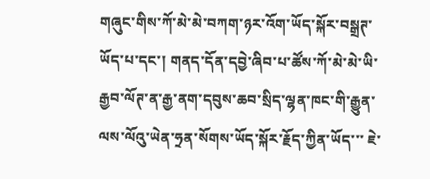གཞུང་གིས་ཀོ་མེ་མེ་བཀག་ཉར་འོག་ཡོད་སྐོར་བསྒྲཊ་ཡོད་པ་དང་། གནད་དོན་དབྱེ་ཞིབ་པ་ཚོས་ཀོ་མེ་མེ་ཡི་རྒྱབ་ལོཊ་ན་རྒྱ་ནག་དབུས་ཆབ་སྲིད་ལྷན་ཁང་གི་རྒྱུན་ལས་ལོའུ་ཡེན་ཧྲན་སོགས་ཡོད་སྐོར་རྗོད་ཀྱིན་ཡོད་་་ ཇེ་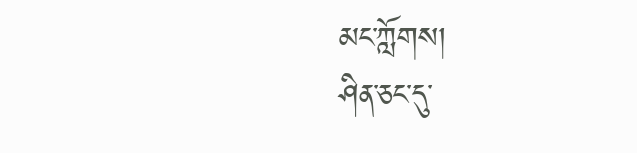མང་ཀློགས།
ཤིན་ཅང་དུ་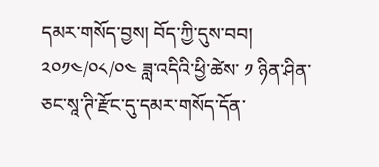དམར་གསོད་བྱས། བོད་ཀྱི་དུས་བབ། ༢༠༡༤/༠༨/༠༤ ཟླ་འདིའི་ཕྱི་ཚེས་ ༡ ཉིན་ཤིན་ཅང་སཱ་ཊི་རྫོང་དུ་དམར་གསོད་དོན་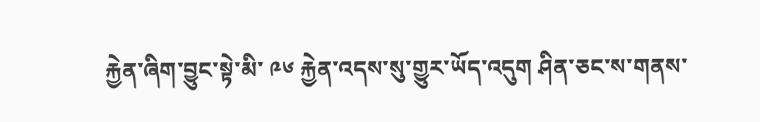རྐྱེན་ཞིག་བྱུང་སྟེ་མི་ ༩༦ རྐྱེན་འདས་སུ་གྱུར་ཡོད་འདུག ཤིན་ཅང་ས་གནས་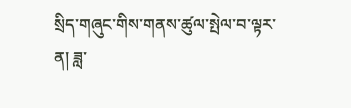སྲིད་གཞུང་གིས་གནས་ཚུལ་སྤེལ་བ་ལྟར་ན། ཟླ་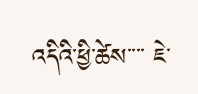འདིའི་ཕྱི་ཚེས་་་་ ཇེ་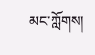མང་ཀློགས།